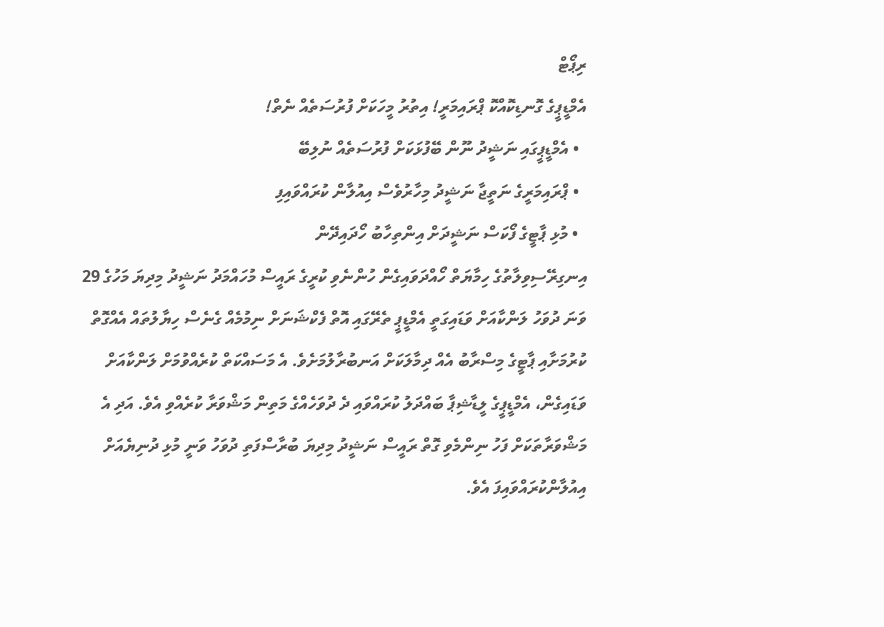ރިޕޯޓް
އެމްޑީޕީގެ ގޮނޑިކޮއްކޮ ޕްރައިމަރީ! އިތުރު މީހަކަށް ފުރުސަތެއް ނެތް!
  • އެމްޑީޕީގައި ނަޝީދު ނޫން ބޭފުޅަކަށް ފުރުސަތެއް ނުލިބޭ
  • ޕްރައިމަރީގެ ނަތީޖާ ނަޝީދު މިހާރުވެސް އިއުލާން ކުރައްވައިފި
  • މުޅި ޕާޓީގެ ފޯކަސް ނަޝީދަށް އިންތިހާބު ހޯދައިދޭން
އިނގިރޭސިވިލާތުގެ ހިމާޔަތް ހޯއްދަވައިގެން ހުންނެވި ކުރީގެ ރައީސް މުހައްމަދު ނަޝީދު މިދިޔަ މަހުގެ 29 ވަނަ ދުވަހު ލަންކާއަށް ވަޑައިގަތީ އެމްޑީޕީ ތެރޭގައި އޮތް ފެކްޝަނަށް ނިމުމެއް ގެނެސް ހިޔާލުތައް އެއްގޮތް ކުރުމަށާއި ޕާޓީގެ މިސްރާބު އެއް ދިމާލަކަށް އަނބުރާލުމަށެވެ. އެ މަސައްކަތް ކުރެއްވުމަށް ލަންކާއަށް ވަޑައިގެން، އެމްޑީޕީގެ ލީޑާޝިޕާ ބައްދަލު ކުރައްވައި ދެ ދުވަހެއްގެ މަތިން މަޝްވަރާ ކުރެއްވި އެވެ. އަދި އެ މަޝްވަރާތަކަށް ފަހު ނިންމެވި ގޮތް ރައީސް ނަޝީދު މިދިޔަ ބުރާސްފަތި ދުވަހު ވަނީ މުޅި ދުނިޔެއަށް އިއުލާންކުރައްވައިފަ އެވެ.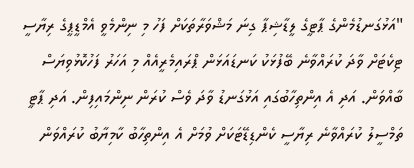"އަޅުގަނޑުމެންގެ ޕާޓީގެ ލީޑާޝިޕާ ގިނަ މަޝްވަރާތަކަށް ފަހު މި ނިންމެވީ އެމްޑީޕީގެ ރިޔާސީ ޓިކެޓަށް ވާދަ ކުރައްވާނެ ބޭފުޅަކު ކަނޑައަޅަން ޕްރައިމެރީއެއް މި އަހަރު ފަހުކޮޅުވިޔަސް ބާއްވަން. އަދި އެ އިންތިހާބުގައި އަޅުގަނޑު ވާދަ ވެސް ކުރަން ނިންމައިފިން. އަދި ޕާޓީ ތަމްސީލު ކުރައްވާނެ ރިޔާސީ ކެންޑިޑޭޓަކަށް ވުމަށް އެ އިންތިހާބު ކާމިޔާބު ކުރައްވަން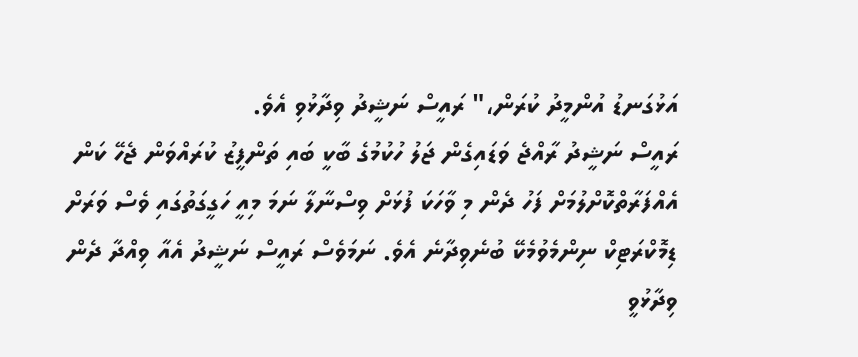އަޅުގަނޑު އުންމީދު ކުރަން،" ރައީސް ނަޝީދު ވިދާޅުވި އެވެ.
ރައީސް ނަޝީދު ރާއްޖެ ވަޑައިގެން ޖަލު ހުކުމުގެ ބާކީ ބައި ތަންފީޒު ކުރައްވަން ޖެހޭ ކަން އެއްފަރާތްކޮށްލުމަށް ފަހު ދެން މި ވާހަކަ ފުޅަށް ވިސްނާލާ ނަމަ މިއީ ހަގީގަތުގައި ވެސް ވަރަށް ޑިމޮކްރަޓިކް ނިންމެވުމެކޭ ބުނެވިދާނެ އެވެ. ނަމަވެސް ރައީސް ނަޝީދު އެއާ ވިއްދާ ދެން ވިދާޅުވީ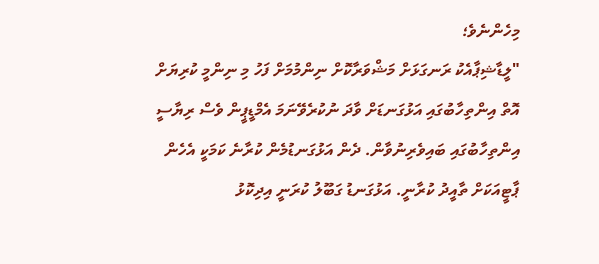މިހެންނެވެ؛
"ލީޑާޝިޕާއެކު ރަނގަޅަށް މަޝްވަރާކޮށް ނިންމުމަށް ފަހު މި ނިންމީ ކުރިޔަށް އޮތް އިންތިހާބުގައި އަޅުގަނޑަށް ވާދަ ނުކުރެވޭނަމަ އެމްޑީޕީން ވެސް ރިޔާސީ އިންތިހާބުގައި ބައިވެރިނުވާން. ދެން އަޅުގަނޑުމެން ކުރާނެ ކަމަކީ އެހެން ޕާޓީއަކަށް ތާއީދު ކުރާނީ. އަޅުގަނޑު ގަބޫލު ކުރަނީ އިދިކޮޅު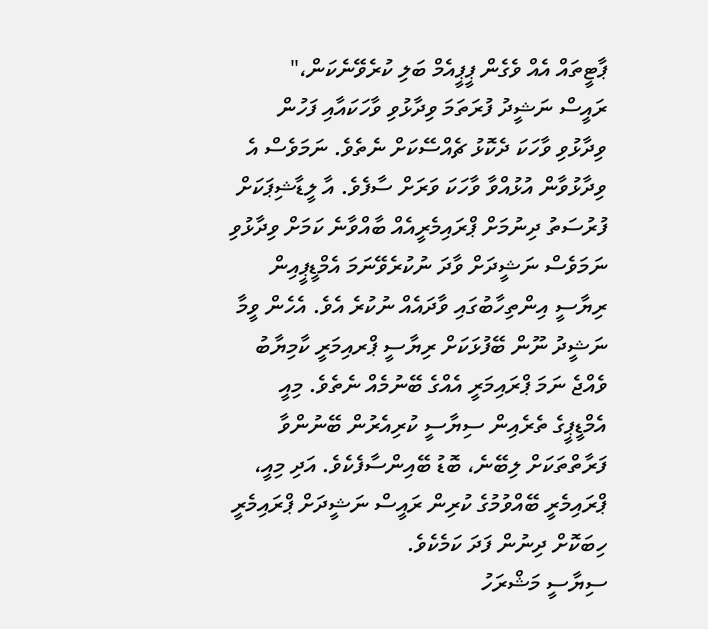ޕާޓީތައް އެއް ވެގެން ޕީޕީއެމް ބަލި ކުރެވޭނެކަން،"
ރައީސް ނަޝީދު ފުރަތަމަ ވިދާޅުވި ވާހަކައާއި ފަހުން ވިދާޅުވި ވާހަކަ ދެކޮޅު ޗެއްސޭކަށް ނެތެވެ. ނަމަވެސް އެ ވިދާޅުވާން އުޅުއްވާ ވާހަކަ ވަރަށް ސާފެވެ. އާ ލީޑާޝިޕަކަށް ފުރުސަތު ދިނުމަށް ޕްރައިމެރީއެއް ބާއްވާނެ ކަމަށް ވިދާޅުވި ނަމަވެސް ނަޝީދަށް ވާދަ ނުކުރެވޭނަމަ އެމްޑީޕީއިން ރިޔާސީ އިންތިހާބުގައި ވާދައެއް ނުކުރެ އެވެ. އެހެން ވީމާ ނަޝީދު ނޫން ބޭފުޅަކަށް ރިޔާސީ ޕްރއިމަރީ ކާމިޔާބު ވެއްޖެ ނަމަ ޕްރައިމަރީ އެއްގެ ބޭނުމެއް ނެތެވެ. މިއީ އެމްޑީޕީގެ ތެރެއިން ސިޔާސީ ކުރިއެރުން ބޭނުންވާ ފަރާތްތަކަށް ލިބޭނެ، ބޮޑު ބޭއިންސާފެކެވެ. އަދި މިއީ، ޕްރައިމެރީ ބޭއްވުމުގެ ކުރިން ރައީސް ނަޝީދަށް ޕްރައިމެރީ ހިބަކޮށް ދިނުން ފަދަ ކަމެކެވެ.
ސިޔާސީ މަޝްރަހު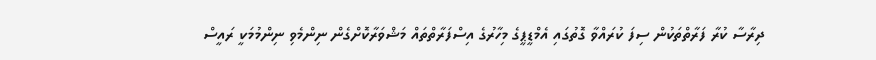ދިރާސާ ކުރާ ފަރާތްތަކުން ސިފަ ކުރައްވާ ގޮތުގައި އެމްޑީޕީގެ މިހާރުގެ އިސްފަރާތްތައް މަޝްވަރާކޮށްގެން ނިންމެވި ނިންމުމަކީ ރައީސް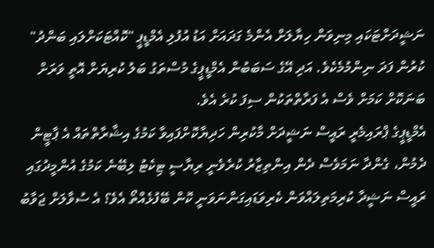ނަޝީދަށްޓަކައި މިނިވަން ހިޔާލަށް އެންމެ ގަދައަށް އަޑު އުފުލި އެމްޑީޕީ "ކޮއްޓަކަށްލައި ބަންދު" ކުރުން ފަދަ ނިންމުމެކެވެ. އަދި އޭގެ ސަބަބުން އެމްޑީޕީގެ މުސްތަގު ބަލު ކުރިޔަށް އޮތީ ވަރަށް ބަނަކޮށް ކަމަށް ވެސް އެ ފަރާތްތަކުން ސިފަ ކުރެ އެވެ.
އެމްޑީޕީގެ ޕްރައިމެރީ ރައީސް ނަޝީދަށް މާކުރިން ހަދިޔާކޮށްފައިވާ ކަމުގެ އިޝާރާތްތައް އެ ޕާޓީން ދެމުން، ގެންދާ ނަމަވެސް ދެން އިންތިޒާރު ކުރެވެނީ ރިޔާސީ ޓިކެޓު ލިބޭނެ ކަމުގެ އުންމީދުގައި ރައީސް ނަޝީދާ ކުރިމަތިލައްވަން ކެރިވަޑައިގަންނަވަނީ ކޮން ބޭފުޅެއްތޯ އެވެ؟ އެ ސުވާލަށް ޖަވާބު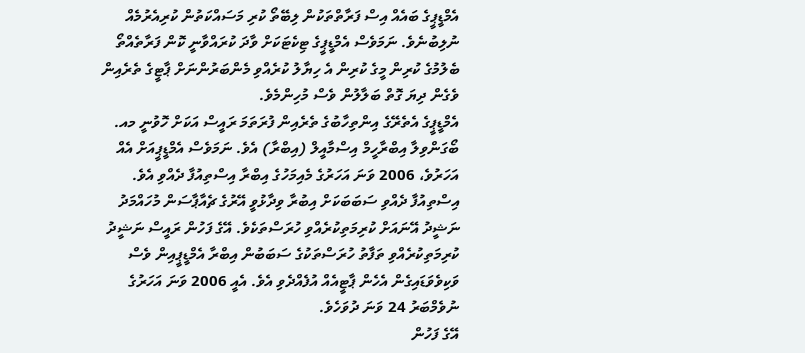އެމްޑީޕީގެ ބައެއް އިސް ފަރާތްތަކުން ލިބޭތޯ ކުރި މަސައްކަތުން ކުރިއެރުމެއް ނުލިބުނެވެ. ނަމަވެސް އެމްޑީޕީގެ ޓިކެޓަކަށް ވާދަ ކުރައްވާނީ ކޮން ފަރާތެއްތޯ ބެލުމުގެ ކުރިން މީގެ ކުރިން އެ ހިޔާލު ކުރެއްވި މެންބަރުންނަށް ޕާޓީގެ ތެރެއިން ވެގެން ދިޔަ ގޮތް ބަލާލުން ވެސް މުހިންމެވެ.
އެމްޑީޕީގެ އެތެރޭގެ އިންތިހާބުގެ ތެރެއިން ފުރަތަމަ ރައީސް އަކަށް ހޮވުނީ މއ. ބޯގަންވިލާ އިބްރާހީމް އިސްމާއީލް (އިބްރާ) އެވެ. ނަމަވެސް އެމްޑީޕީއަށް އެއް އަހަރުވެ، 2006 ވަނަ އަހަރުގެ މެއިމަހުގެ އިބްރާ އިސްތިއުފާ ދެއްވި އެވެ. އިސްތިއުފާ ދެއްވި ސަބަބަކަށް އިބުރާ ވިދާޅުވީ އޭރުގެ ޗެއާޕާސަން މުހައްމަދު ނަޝީދު އޭނައަށް ކުރިމަތިކުރެއްވި ހުރަސްތަކެވެ. އޭގެ ފަހުން ރައީސް ނަޝީދު ކުރިމަތިކުރެއްވި ތަފާތު ހުރަސްތަކުގެ ސަބަބުން އިބްރާ އެމްޑީޕީއިން ވެސް ވަކިވެވަޑައިގެން އެހެން ޕާޓީއެއް އުފެއްދެވި އެވެ. އެއީ 2006 ވަނަ އަހަރުގެ ނުވެމްބަރު 24 ވަނަ ދުވަހެވެ.
އޭގެ ފަހުން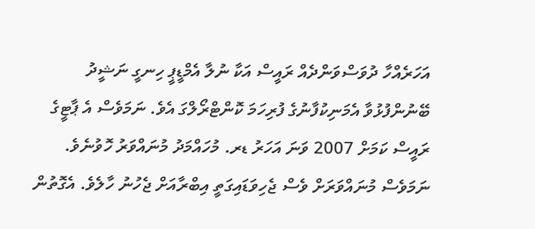އަހަރެއްހާ ދުވަސްވަންދެއް ރައީސް އަކާ ނުލާ އެމްޑީޕީ ހިނގީ ނަޝީދު ބޭނުންފުޅުވާ އެމަނިކުފާނުގެ ފުރިހަމަ ކޮންޓްރޯލްގަ އެވެ. ނަމަވެސް އެ ޕާޓީގެ ރައީސް ކަމަށް 2007 ވަނަ އަހަރު ޑރ. މުހައްމަދު މުނައްވަރު ހޮވުނެވެ. ނަމަވެސް މުނައްވަރަށް ވެސް ޖެހިވަޑައިގަތީ އިބްރާއަށް ޖެހުނު ހާލެވެ. އެގޮތުން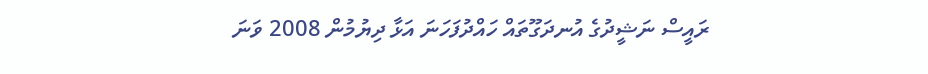ރައީސް ނަޝީދުގެ އުނދަގޫތައް ހައްދުފަހަނަ އަޅާ ދިޔުމުން 2008 ވަނަ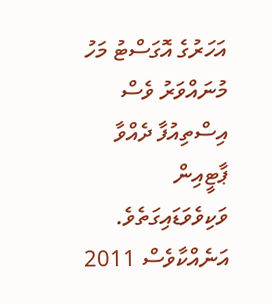އަހަރުގެ އޮގަސްޓު މަހު މުނައްވަރު ވެސް އިސްތިއުފާ ދެއްވާ ޕާޓީއިން ވަކިވެވަޑައިގަތެވެ. އަނެއްކާވެސް 2011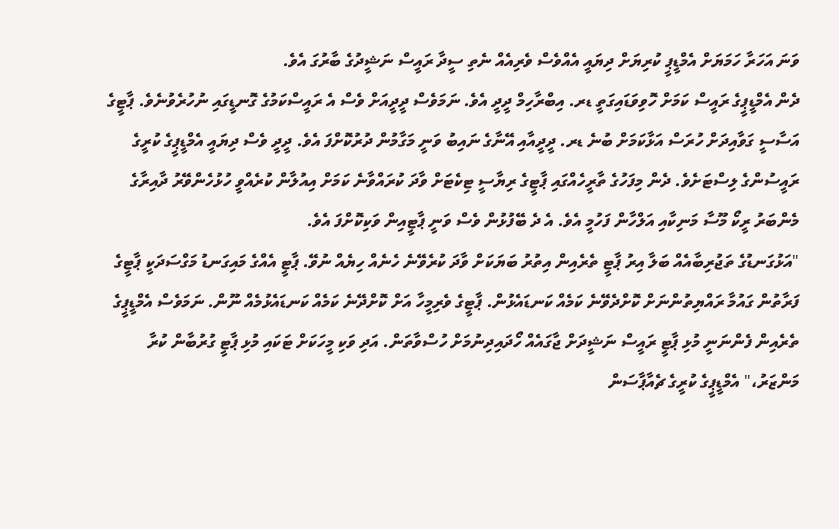ވަނަ އަހަރާ ހަމަޔަށް އެމްޑީޕީ ކުރިޔަށް ދިޔައީ އެއްވެސް ވެރިއެއް ނެތި ސީދާ ރައީސް ނަޝީދުގެ ބާރުގަ އެވެ.
ދެން އެމްޑީޕީގެ ރައީސް ކަމަށް ހޮވިވަޑައިގަތީ ޑރ. އިބްރާހިމް ދީދީ އެވެ. ނަމަވެސް ދީދީއަށް ވެސް އެ ރައީސްކަމުގެ ގޮނޑީގައި ނުހުރެވުނެވެ. ޕާޓީގެ އަސާސީ ގަވާއިދަށް ހުރަސް އަޅާކަމަށް ބުނެ ޑރ. ދީދީއާއި އޭނާގެ ނައިބު ވަނީ މަގާމުން ދުރުކޮށްފަ އެވެ. ދީދީ ވެސް ދިޔައީ އެމްޑީޕީގެ ކުރީގެ ރައީސުންގެ ލިސްޓަށެވެ. ދެން މިފަހުގެ ތާރީހެއްގައި ޕާޓީގެ ރިޔާސީ ޓިކެޓަށް ވާދަ ކުރައްވާނެ ކަމަށް އިއުލާން ކުރެއްވީ ހުޅުހެންވޭރު ދާއިރާގެ މެންބަރު ރީކޯ މޫސާ މަނިކާއި އަލްހާން ފަހުމީ އެވެ. އެ ދެ ބޭފުޅުން ވެސް ވަނީ ޕާޓީއިން ވަކިކޮށްފަ އެވެ.
"އަޅުގަނޑުގެ ތަޖުރިބާއެއް ބަލާ އިރު ޕާޓީ ތެރެއިން އިތުރު ބަޔަކަށް ވާދަ ކުރެވޭނެ ހެނެއް ހިޔެއް ނުވޭ. ޕާޓީ އެއްގެ މައިގަނޑު މަގްސަދަކީ ޕާޓީގެ ފަރާތުން ގައުމާ ރައްޔިތުންނަށް ކޮށްދެވޭނެ ކަމެއް ކަނޑައެޅުން. ޕާޓީގެ ވެރިމީހާ އަށް ކޮށްދޭނެ ކަމެއް ކަނޑައެޅުމެއް ނޫން. ނަމަވެސް އެމްޑީޕީގެ ތެރެއިން ފެންނަނީ މުޅި ޕާޓީ ރައީސް ނަޝީދަށް ޖާގައެއް ހޯދައިދިނުމަށް ހުސްވާތަން. އަދި ވަކި މީހަކަށް ޓަކައި މުޅި ޕާޓީ ގުރުބާން ކުރާ މަންޒަރު،" އެމްޑީޕީގެ ކުރީގެ ޗެއާޕާސަން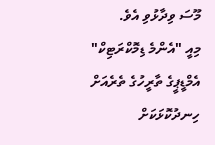މޫސަ ވިދާޅުވި އެވެ.
މިއީ "އެންމެ ޑިމޮކްރަޓިކް" އެމްޑީޕީގެ ތާރީހުގެ ތެރެއަށް ހިނދުކޮޅަކަށް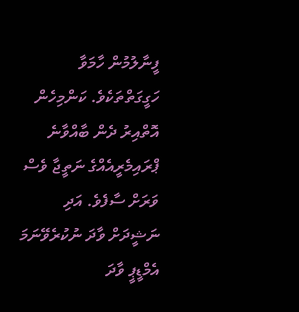ފީނާލުމުން ހާމަވާ ހަގީގަތްތަކެވެ. ކަންމިހެން އޮތްއިރު ދެން ބާއްވާނެ ޕްރައިމެރީއެއްގެ ނަތީޖާ ވެސް ވަރަށް ސާފެވެ. އަދި ނަޝީދަށް ވާދަ ނުކުރެވޭނަމަ އެމްޑީޕީ ވާދަ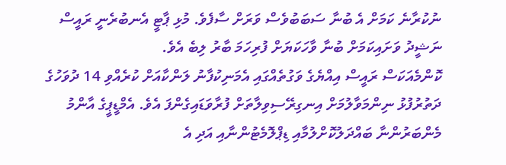ނުކުރާނެ ކަމަށް އެ ބުނާ ސަބަބުވެސް ވަރަށް ސާފެވެ. މުޅި ޕާޓީ އެނބުރެނީ ރައީސް ނަޝީދު ވަށައިކަމަށް ބުނާ ވާހަކަޔަށް ފުރިހަމަ ބާރު ލިބެ އެވެ.
ކޮންމެއަކަސް ރައީސް އިއްޔެގެ ވަގުތެއްގައި އެމަނިކުފާނު ލަންކާއަށް ކުރެއްވި 14 ދުވަހުގެ ދަތުރުފުޅު ނިންމަވާލުމަށް އިނގިރޭސިވިލާތަށް ފުރާވަޑައިގެންފަ އެވެ. އެމްޑީޕީގެ އާންމު މެންބަރުންނާ ބައްދަލުކޮށްލުމާއި ޑިޕްލޮމެޓުންނާއި އަދި އެ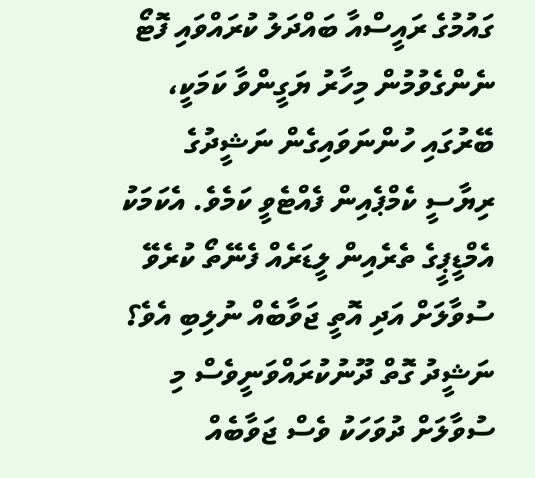ގައުމުގެ ރައީސްއާ ބައްދަލު ކުރައްވައި ފޮޓޯ ނެންގެވުމުން މިހާރު ޔަގީންވާ ކަމަކީ، ބޭރުގައި ހުންނަވައިގެން ނަޝީދުގެ ރިޔާސީ ކެމްޕެއިން ފެއްޓެވީ ކަމެވެ. އެކަމަކު އެމްޑީޕީގެ ތެރެއިން ލީޑަރެއް ފެނޭތޯ ކުރެވޭ ސުވާލަށް އަދި އޮތީ ޖަވާބެއް ނުލިބި އެވެ؟ ނަޝީދު ގޮތް ދޫނުކުރައްވަނީވެސް މި ސުވާލަށް ދުވަހަކު ވެސް ޖަވާބެއް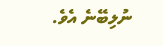ނުލިބޭނެ އެވެ.